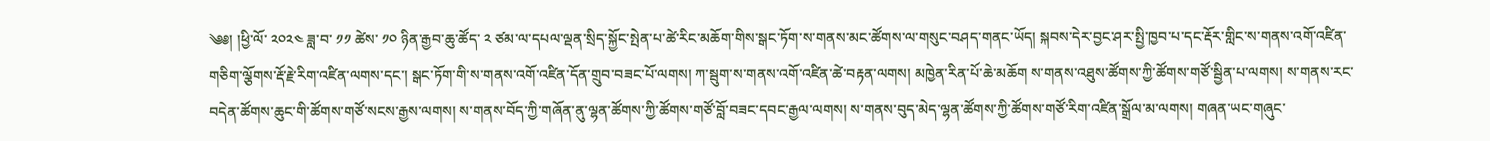༄༅། །ཕྱི་ལོ་ ༢༠༢༤ ཟླ་བ་ ༡༡ ཚེས་ ༡༠ ཉིན་རྒྱབ་ཆུ་ཚོད་ ༢ ཙམ་ལ་དཔལ་ལྡན་སྲིད་སྐྱོང་སྤེན་པ་ཚེ་རིང་མཆོག་གིས་སྒང་ཏོག་ས་གནས་མང་ཚོགས་ལ་གསུང་བཤད་གནང་ཡོད། སྐབས་དེར་བྱང་ཤར་སྤྱི་ཁྱབ་པ་དང་རྡོར་གླིང་ས་གནས་འགོ་འཛིན་གཅིག་ལྕོགས་རྡོ་རྗེ་རིག་འཛིན་ལགས་དང་། སྒང་ཏོག་གི་ས་གནས་འགོ་འཛིན་དོན་གྲུབ་བཟང་པོ་ལགས། ཀ་སྦུག་ས་གནས་འགོ་འཛིན་ཚེ་བརྟན་ལགས། མཁྱེན་རིན་པོ་ཆེ་མཆོག ས་གནས་འཐུས་ཚོགས་ཀྱི་ཚོགས་གཙོ་སྦྱིན་པ་ལགས། ས་གནས་རང་བདེན་ཚོགས་ཆུང་གི་ཚོགས་གཙོ་སངས་རྒྱས་ལགས། ས་གནས་བོད་ཀྱི་གཞོན་ནུ་ལྷན་ཚོགས་ཀྱི་ཚོགས་གཙོ་བློ་བཟང་དབང་རྒྱལ་ལགས། ས་གནས་བུད་མེད་ལྷན་ཚོགས་ཀྱི་ཚོགས་གཙོ་རིག་འཛིན་སྒྲོལ་མ་ལགས། གཞན་ཡང་གཞུང་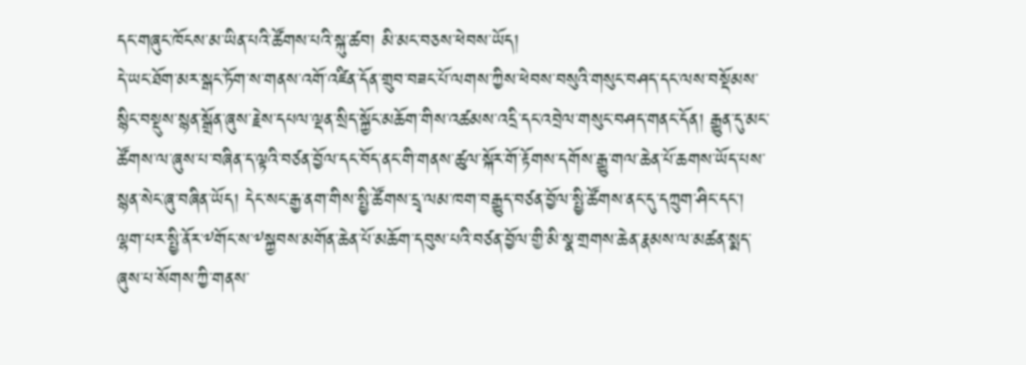དང་གཞུང་ཁོངས་མ་ཡིན་པའི་ཚོགས་པའི་སྐུ་ཚབ། མི་མང་བཅས་ཕེབས་ཡོད།
དེ་ཡང་ཐོག་མར་སྒང་ཏོག་ས་གནས་འགོ་འཛིན་དོན་གྲུབ་བཟང་པོ་ལགས་ཀྱིས་ཕེབས་བསུའི་གསུང་བཤད་དང་ལས་བསྡོམས་སྙིང་བསྡུས་སྙན་སྒྲོན་ཞུས་རྗེས་དཔལ་ལྡན་སྲིད་སྐྱོང་མཆོག་གིས་འཚམས་འདྲི་དང་འབྲེལ་གསུང་བཤད་གནང་དོན། རྒྱུན་དུ་མང་ཚོགས་ལ་ཞུས་པ་བཞིན་ད་ལྟའི་བཙན་བྱོལ་དང་བོད་ནང་གི་གནས་ཚུལ་སྐོར་གོ་རྟོགས་དགོས་རྒྱུ་གལ་ཆེན་པོ་ཆགས་ཡོད་པས་སྙན་སེང་ཞུ་བཞིན་ཡོད། དེང་སང་རྒྱ་ནག་གིས་སྤྱི་ཚོགས་དྲྭ་ལམ་ཁག་བརྒྱུད་བཙན་བྱོལ་སྤྱི་ཚོགས་ནང་དུ་དཀྲུག་ཤིང་དང་། ལྷག་པར་སྤྱི་ནོར་༸གོང་ས་༸སྐྱབས་མགོན་ཆེན་པོ་མཆོག་དབུས་པའི་བཙན་བྱོལ་གྱི་མི་སྣ་གྲགས་ཆེན་རྣམས་ལ་མཚན་སྨད་ཞུས་པ་སོགས་ཀྱི་གནས་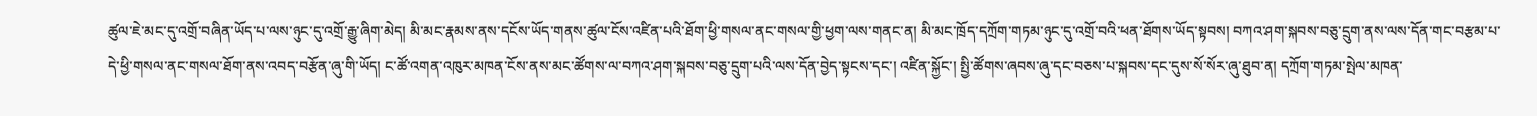ཚུལ་ཇེ་མང་དུ་འགྲོ་བཞིན་ཡོད་པ་ལས་ཉུང་དུ་འགྲོ་རྒྱུ་ཞིག་མེད། མི་མང་རྣམས་ནས་དངོས་ཡོད་གནས་ཚུལ་ངོས་འཛིན་པའི་ཐོག་ཕྱི་གསལ་ནང་གསལ་གྱི་ཕྱག་ལས་གནང་ན། མི་མང་ཁྲོད་དཀྲོག་གཏམ་ཉུང་དུ་འགྲོ་བའི་ཕན་ཐོགས་ཡོད་སྟབས། བཀའ་ཤག་སྐབས་བཅུ་དྲུག་ནས་ལས་དོན་གང་བརྩམ་པ་དེ་ཕྱི་གསལ་ནང་གསལ་ཐོག་ནས་འབད་བརྩོན་ཞུ་གི་ཡོད། ང་ཚོ་འགན་འཁུར་མཁན་ངོས་ནས་མང་ཚོགས་ལ་བཀའ་ཤག་སྐབས་བཅུ་དྲུག་པའི་ལས་དོན་བྱེད་སྟངས་དང་། འཛིན་སྐྱོང་། སྤྱི་ཚོགས་ཞབས་ཞུ་དང་བཅས་པ་སྐབས་དང་དུས་སོ་སོར་ཞུ་ཐུབ་ན། དཀྲོག་གཏམ་སྤེལ་མཁན་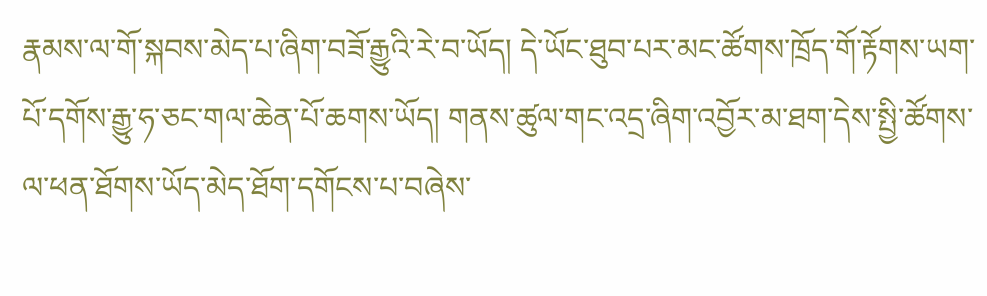རྣམས་ལ་གོ་སྐབས་མེད་པ་ཞིག་བཟོ་རྒྱུའི་རེ་བ་ཡོད། དེ་ཡོང་ཐུབ་པར་མང་ཚོགས་ཁྲོད་གོ་རྟོགས་ཡག་པོ་དགོས་རྒྱུ་ཧ་ཅང་གལ་ཆེན་པོ་ཆགས་ཡོད། གནས་ཚུལ་གང་འདྲ་ཞིག་འབྱོར་མ་ཐག་དེས་སྤྱི་ཚོགས་ལ་ཕན་ཐོགས་ཡོད་མེད་ཐོག་དགོངས་པ་བཞེས་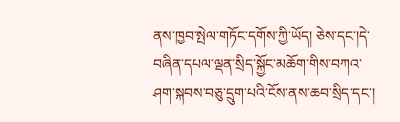ནས་ཁྱབ་སྤེལ་གཏོང་དགོས་ཀྱི་ཡོད། ཅེས་དང་།དེ་བཞིན་དཔལ་ལྡན་སྲིད་སྐྱོང་མཆོག་གིས་བཀའ་ཤག་སྐབས་བཅུ་དྲུག་པའི་ངོས་ནས་ཆབ་སྲིད་དང་།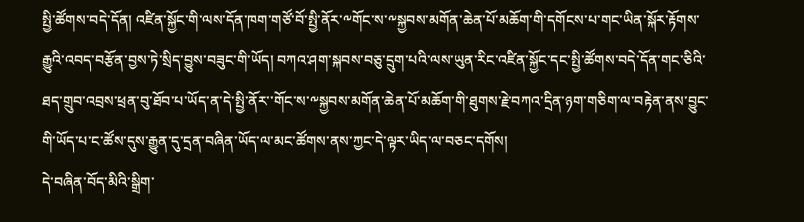སྤྱི་ཚོགས་བདེ་དོན། འཛིན་སྐྱོང་གི་ལས་དོན་ཁག་གཙོ་བོ་སྤྱི་ནོར་༸གོང་ས་༸སྐྱབས་མགོན་ཆེན་པོ་མཆོག་གི་དགོངས་པ་གང་ཡིན་སྐོར་རྟོགས་རྒྱུའི་འབད་བརྩོན་བྱས་ཏེ་སྲིད་བྱུས་བཟུང་གི་ཡོད། བཀའ་ཤག་སྐབས་བཅུ་དྲུག་པའི་ལས་ཡུན་རིང་འཛིན་སྐྱོང་དང་སྤྱི་ཚོགས་བདེ་དོན་གང་ཅིའི་ཐད་གྲུབ་འབྲས་ཕྲན་བུ་ཐོབ་པ་ཡོད་ན་དེ་སྤྱི་ནོར་་གོང་ས་༸སྐྱབས་མགོན་ཆེན་པོ་མཆོག་གི་ཐུགས་རྗེ་བཀའ་དྲིན་ཉག་གཅིག་ལ་བརྟེན་ནས་བྱུང་གི་ཡོད་པ་ང་ཚོས་དུས་རྒྱུན་དུ་དྲན་བཞིན་ཡོད་ལ་མང་ཚོགས་ནས་ཀྱང་དེ་ལྟར་ཡིད་ལ་བཅང་དགོས།
དེ་བཞིན་བོད་མིའི་སྒྲིག་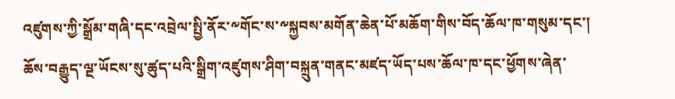འཛུགས་ཀྱི་སྒྲོམ་གཞི་དང་འབྲེལ་སྤྱི་ནོར་༸གོང་ས་༸སྐྱབས་མགོན་ཆེན་པོ་མཆོག་གིས་བོད་ཆོལ་ཁ་གསུམ་དང་། ཆོས་བརྒྱུད་ལྔ་ཡོངས་སུ་ཚུད་པའི་སྒྲིག་འཛུགས་ཤིག་བསྐྲུན་གནང་མཛད་ཡོད་པས་ཆོལ་ཁ་དང་ཕྱོགས་ཞེན་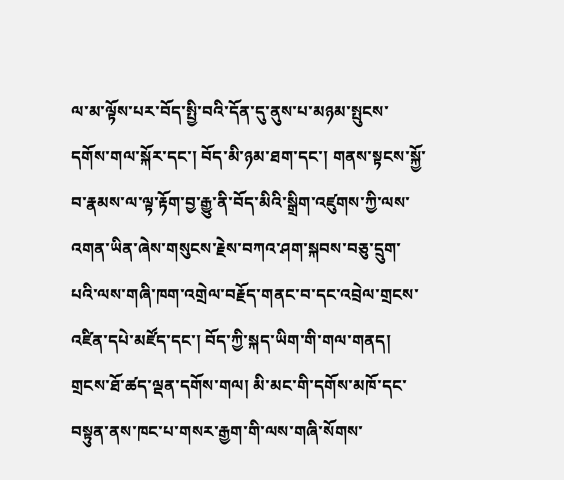ལ་མ་ལྟོས་པར་བོད་སྤྱི་བའི་དོན་དུ་ནུས་པ་མཉམ་སྤུངས་དགོས་གལ་སྐོར་དང་། བོད་མི་ཉམ་ཐག་དང་། གནས་སྟངས་སྐྱོ་བ་རྣམས་ལ་ལྟ་རྟོག་བྱ་རྒྱུ་ནི་བོད་མིའི་སྒྲིག་འཛུགས་ཀྱི་ལས་འགན་ཡིན་ཞེས་གསུངས་རྗེས་བཀའ་ཤག་སྐབས་བཅུ་དྲུག་པའི་ལས་གཞི་ཁག་འགྲེལ་བརྗོད་གནང་བ་དང་འབྲེལ་གྲངས་འཛིན་དཔེ་མཛོད་དང་། བོད་ཀྱི་སྐད་ཡིག་གི་གལ་གནད། གྲངས་ཐོ་ཚད་ལྡན་དགོས་གལ། མི་མང་གི་དགོས་མཁོ་དང་བསྟུན་ནས་ཁང་པ་གསར་རྒྱག་གི་ལས་གཞི་སོགས་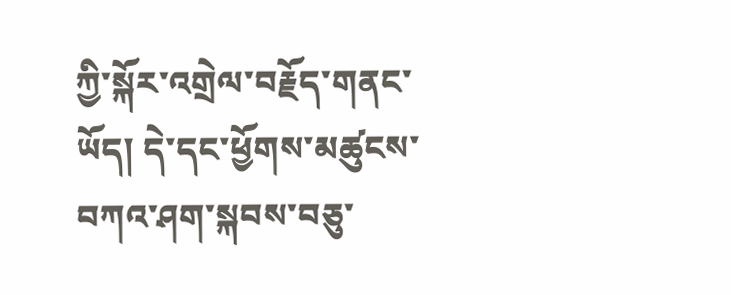ཀྱི་སྐོར་འགྲེལ་བརྗོད་གནང་ཡོད། དེ་དང་ཕྱོགས་མཚུངས་བཀའ་ཤག་སྐབས་བཅུ་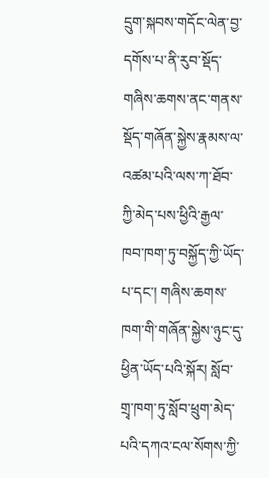དྲུག་སྐབས་གདོང་ལེན་བྱ་དགོས་པ་ནི་རུབ་སྡོད་གཞིས་ཆགས་ནང་གནས་སྡོད་གཞོན་སྐྱེས་རྣམས་ལ་འཚམ་པའི་ལས་ཀ་ཐོབ་ཀྱི་མེད་པས་ཕྱིའི་རྒྱལ་ཁབ་ཁག་ཏུ་བསྐྱོད་ཀྱི་ཡོད་པ་དང་། གཞིས་ཆགས་ཁག་གི་གཞོན་སྐྱེས་ཉུང་དུ་ཕྱིན་ཡོད་པའི་སྐོར། སློབ་གྲྭ་ཁག་ཏུ་སློབ་ཕྲུག་མེད་པའི་དཀའ་ངལ་སོགས་ཀྱི་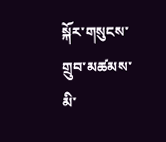སྐོར་གསུངས་གྲུབ་མཚམས་མི་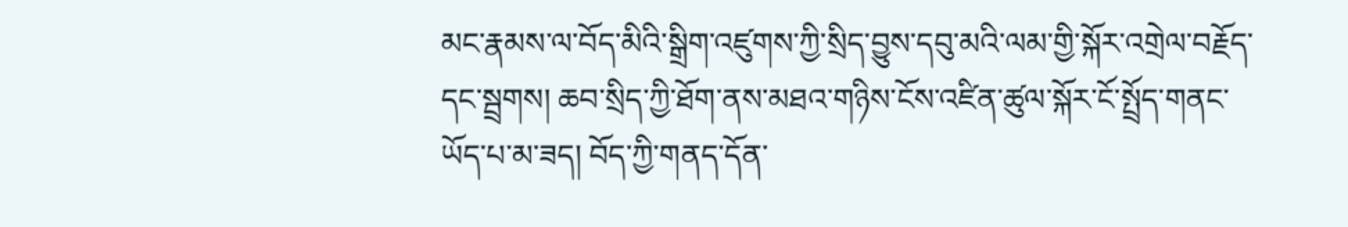མང་རྣམས་ལ་བོད་མིའི་སྒྲིག་འཛུགས་ཀྱི་སྲིད་བྱུས་དབུ་མའི་ལམ་གྱི་སྐོར་འགྲེལ་བརྗོད་དང་སྦྲགས། ཆབ་སྲིད་ཀྱི་ཐོག་ནས་མཐའ་གཉིས་ངོས་འཛིན་ཚུལ་སྐོར་ངོ་སྤྲོད་གནང་ཡོད་པ་མ་ཟད། བོད་ཀྱི་གནད་དོན་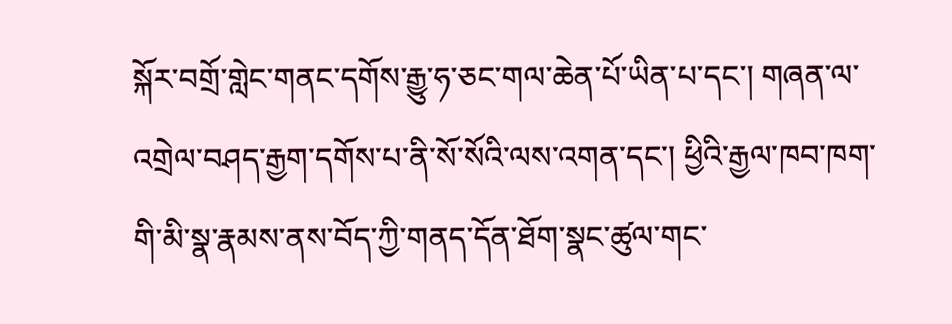སྐོར་བགྲོ་གླེང་གནང་དགོས་རྒྱུ་ཧ་ཅང་གལ་ཆེན་པོ་ཡིན་པ་དང་། གཞན་ལ་འགྲེལ་བཤད་རྒྱག་དགོས་པ་ནི་སོ་སོའི་ལས་འགན་དང་། ཕྱིའི་རྒྱལ་ཁབ་ཁག་གི་མི་སྣ་རྣམས་ནས་བོད་ཀྱི་གནད་དོན་ཐོག་སྣང་ཚུལ་གང་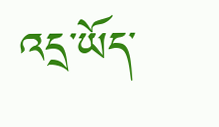འདྲ་ཡོད་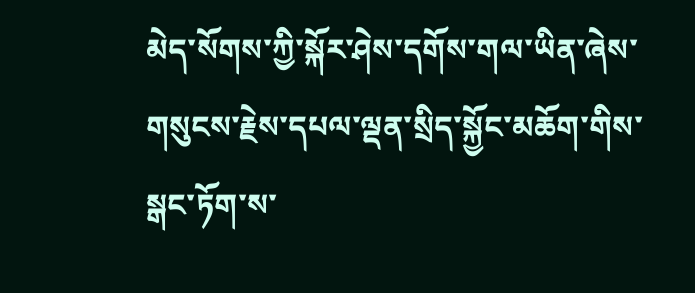མེད་སོགས་ཀྱི་སྐོར་ཤེས་དགོས་གལ་ཡིན་ཞེས་གསུངས་རྗེས་དཔལ་ལྡན་སྲིད་སྐྱོང་མཆོག་གིས་སྒང་ཏོག་ས་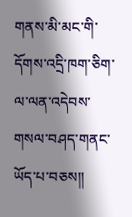གནས་མི་མང་གི་དོགས་འདྲི་ཁག་ཅིག་ལ་ལན་འདེབས་གསལ་བཤད་གནང་ཡོད་པ་བཅས།།